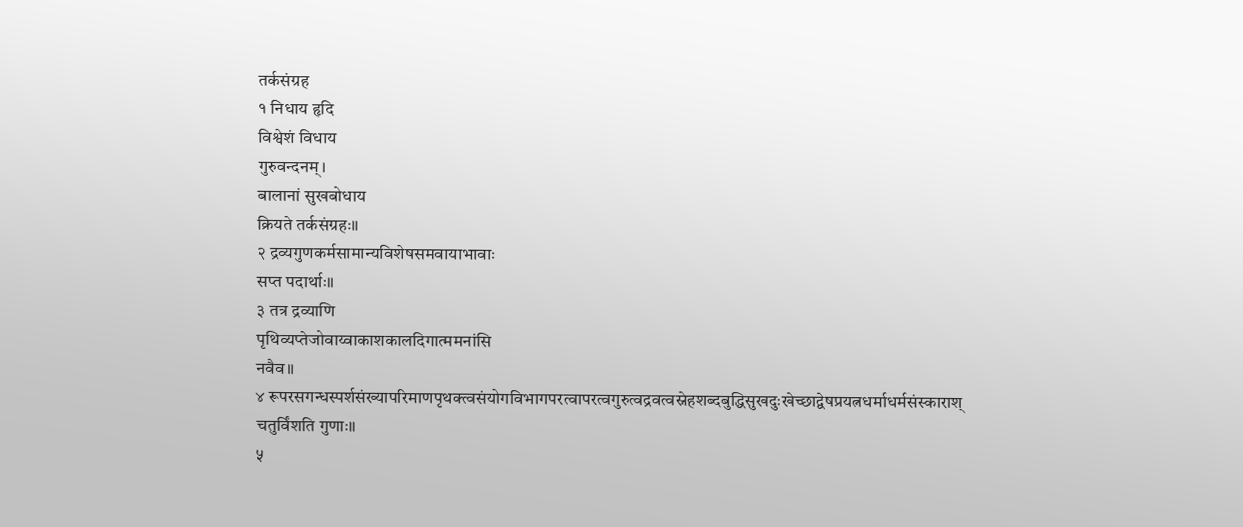तर्कसंग्रह
१ निधाय हृदि
विश्वेशं विधाय
गुरुवन्दनम्।
बालानां सुखबोधाय
क्रियते तर्कसंग्रहः॥
२ द्रव्यगुणकर्मसामान्यविशेषसमवायाभावाः
सप्त पदार्थाः॥
३ तत्र द्रव्याणि
पृथिव्यप्तेजोवाय्वाकाशकालदिगात्ममनांसि
नवैव॥
४ रूपरसगन्धस्पर्शसंख्यापरिमाणपृथक्त्वसंयोगविभागपरत्वापरत्वगुरुत्वद्रवत्वस्नेहशब्दबुद्धिसुखदुःखेच्छाद्वेषप्रयत्नधर्माधर्मसंस्काराश्
चतुर्विंशति गुणाः॥
५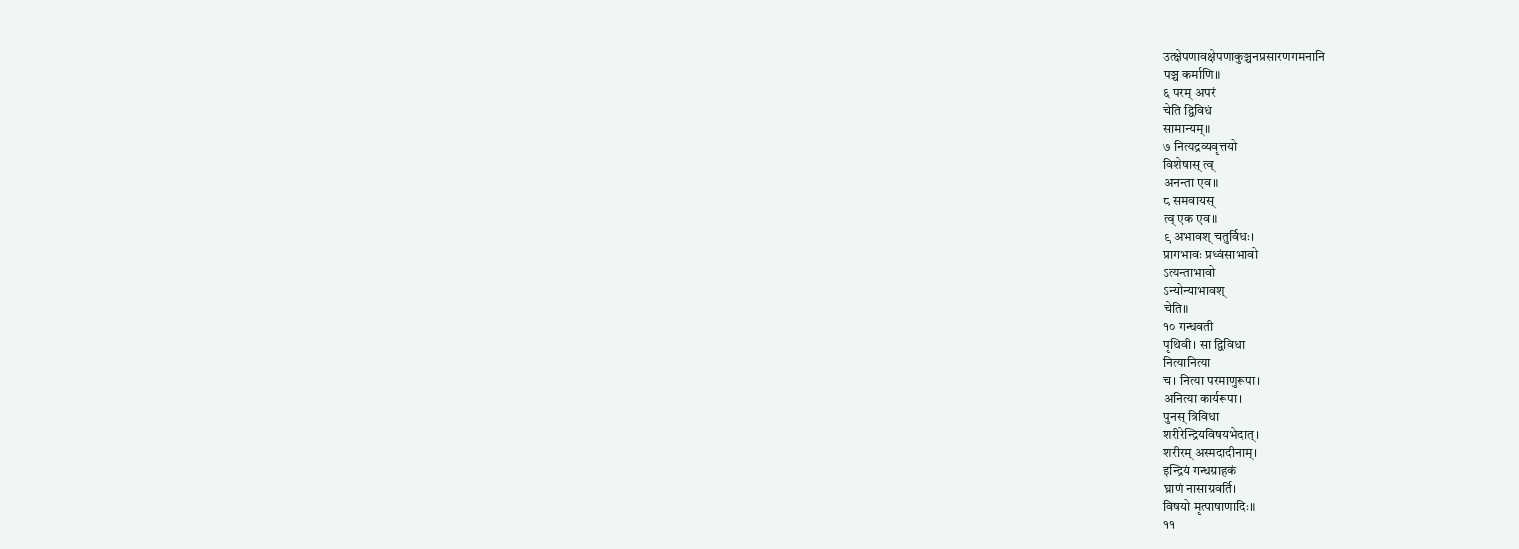उत्क्षेपणावक्षेपणाकुञ्चनप्रसारणगमनानि
पञ्च कर्माणि॥
६ परम् अपरं
चेति द्विविधं
सामान्यम्॥
७ नित्यद्रव्यवृत्तयो
विशेषास् त्व्
अनन्ता एव॥
८ समवायस्
त्व् एक एव॥
९ अभावश् चतुर्विधः।
प्रागभावः प्रध्वंसाभावो
ऽत्यन्ताभावो
ऽन्योन्याभावश्
चेति॥
१० गन्धवती
पृथिवी। सा द्विविधा
नित्यानित्या
च। नित्या परमाणुरूपा।
अनित्या कार्यरूपा।
पुनस् त्रिविधा
शरीरेन्द्रियविषयभेदात्।
शरीरम् अस्मदादीनाम्।
इन्द्रियं गन्धग्राहकं
घ्राणं नासाग्रवर्ति।
विषयो मृत्पाषाणादिः॥
११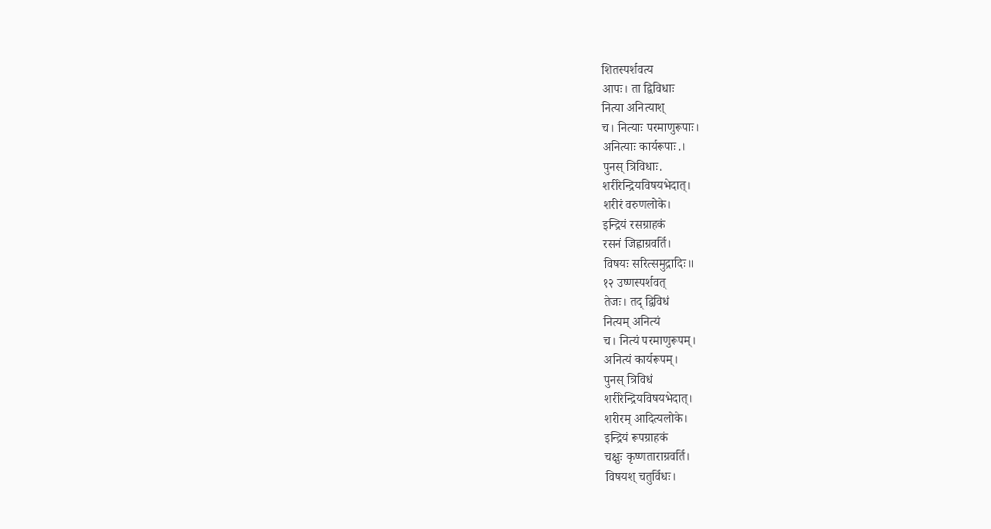शितस्पर्शवत्य
आपः। ता द्विविधाः
नित्या अनित्याश्
च। नित्याः परमाणुरूपाः।
अनित्याः कार्यरूपाः.।
पुनस् त्रिविधाः.
शरीरेन्द्रियविषयभेदात्।
शरीरं वरुणलोके।
इन्द्रियं रसग्राहकं
रसनं जिह्वाग्रवर्ति।
विषयः सरित्समुद्रादिः॥
१२ उष्णस्पर्शवत्
तेजः। तद् द्विविधं
नित्यम् अनित्यं
च। नित्यं परमाणुरूपम्।
अनित्यं कार्यरूपम्।
पुनस् त्रिविधं
शरीरेन्द्रियविषयभेदात्।
शरीरम् आदित्यलोके।
इन्द्रियं रूपग्राहकं
चक्षुः कृष्णताराग्रवर्ति।
विषयश् चतुर्विधः।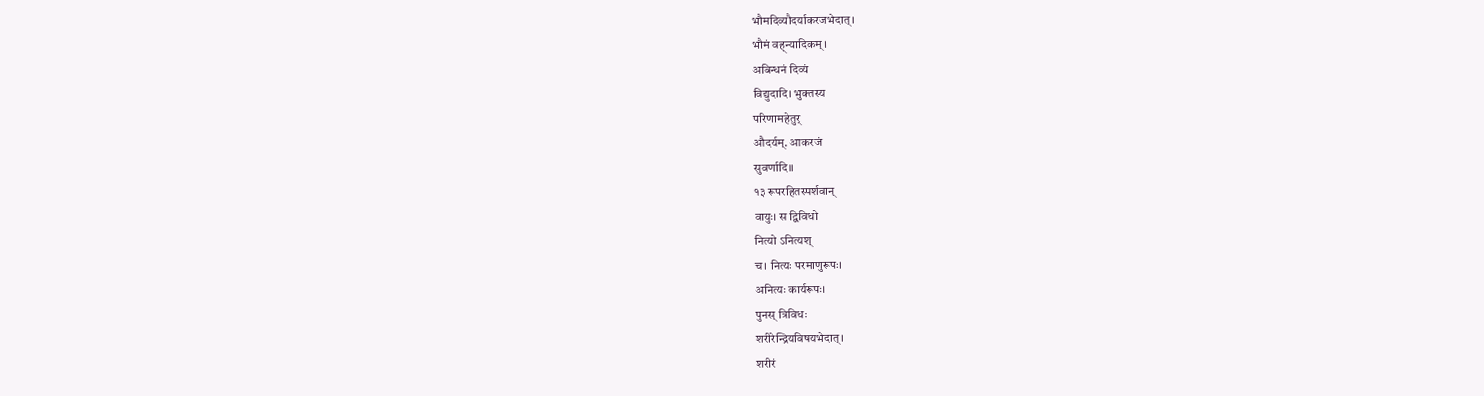भौमदिव्यौदर्याकरजभेदात्।
भौमं वह्न्यादिकम्।
अबिन्धनं दिव्यं
विद्युदादि। भुक्तस्य
परिणामहेतुर्
औदर्यम्. आकरजं
सुवर्णादि॥
१३ रूपरहितस्पर्शवान्
वायुः। स द्विविधो
नित्यो ऽनित्यश्
च। नित्यः परमाणुरूपः।
अनित्यः कार्यरूपः।
पुनस् त्रिविधः
शरीरेन्द्रियविषयभेदात्।
शरीरं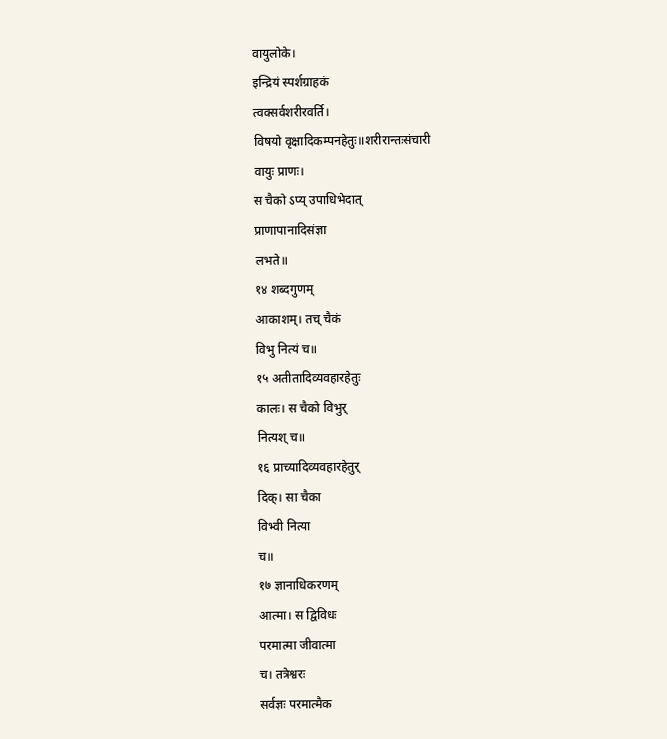वायुलोके।
इन्द्रियं स्पर्शग्राहकं
त्वक्सर्वशरीरवर्ति।
विषयो वृक्षादिकम्पनहेतुः॥शरीरान्तःसंचारी
वायुः प्राणः।
स चैको ऽप्य् उपाधिभेदात्
प्राणापानादिसंज्ञा
लभते॥
१४ शब्दगुणम्
आकाशम्। तच् चैकं
विभु नित्यं च॥
१५ अतीतादिव्यवहारहेतुः
कालः। स चैको विभुर्
नित्यश् च॥
१६ प्राच्यादिव्यवहारहेतुर्
दिक्। सा चैका
विभ्वी नित्या
च॥
१७ ज्ञानाधिकरणम्
आत्मा। स द्विविधः
परमात्मा जीवात्मा
च। तत्रेश्वरः
सर्वज्ञः परमात्मैक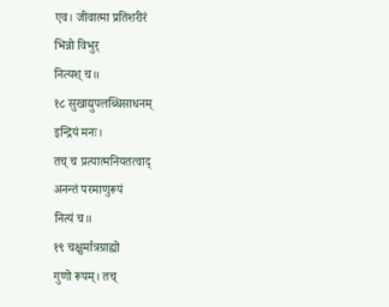एव। जीवात्मा प्रतिशरीरं
भिन्नो विभुर्
नित्यश् च॥
१८ सुखाद्युपलब्धिसाधनम्
इन्द्रियं मनः।
तच् च प्रत्यात्मनियतत्वाद्
अनन्तं परमाणुरूपं
नित्यं च॥
१९ चक्षुर्मात्रग्राह्यो
गुणो रूपम्। तच्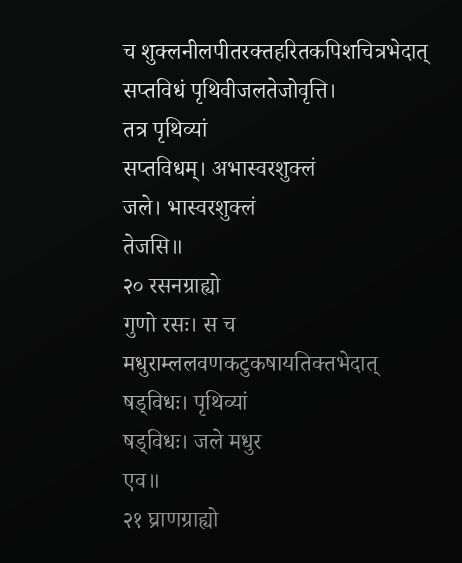च शुक्लनीलपीतरक्तहरितकपिशचित्रभेदात्
सप्तविधं पृथिवीजलतेजोवृत्ति।
तत्र पृथिव्यां
सप्तविधम्। अभास्वरशुक्लं
जले। भास्वरशुक्लं
तेजसि॥
२० रसनग्राह्यो
गुणो रसः। स च मधुराम्ललवणकटुकषायतिक्तभेदात्
षड्विधः। पृथिव्यां
षड्विधः। जले मधुर
एव॥
२१ घ्राणग्राह्यो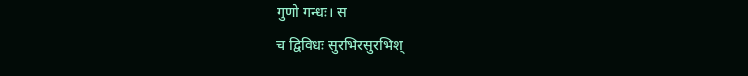गुणो गन्धः। स
च द्विविधः सुरभिरसुरभिश्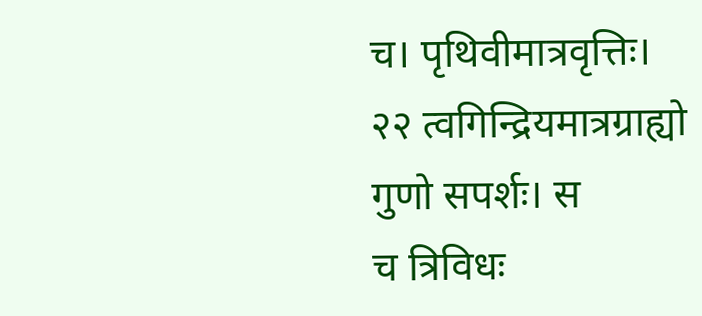च। पृथिवीमात्रवृत्तिः।
२२ त्वगिन्द्रियमात्रग्राह्यो
गुणो सपर्शः। स
च त्रिविधः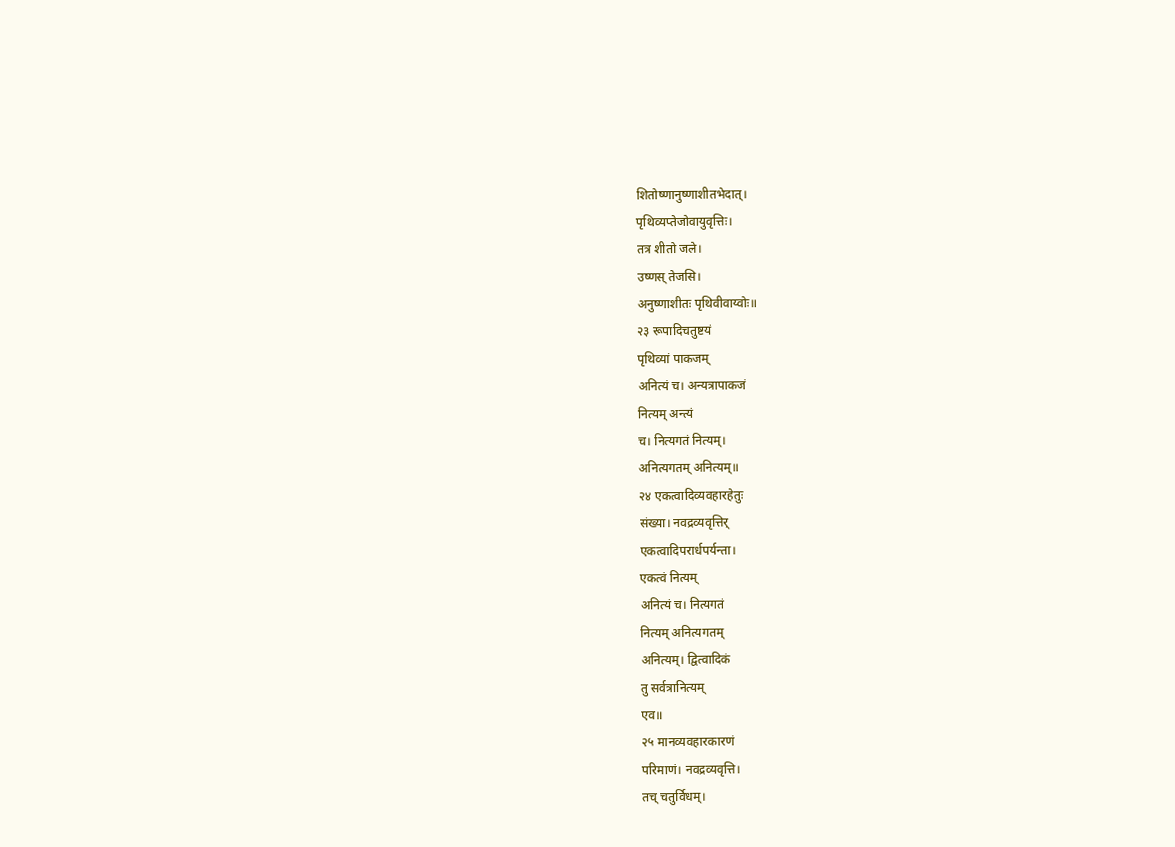शितोष्णानुष्णाशीतभेदात्।
पृथिव्यप्तेजोवायुवृत्तिः।
तत्र शीतो जले।
उष्णस् तेजसि।
अनुष्णाशीतः पृथिवीवाय्वोः॥
२३ रूपादिचतुष्टयं
पृथिव्यां पाकजम्
अनित्यं च। अन्यत्रापाकजं
नित्यम् अन्त्यं
च। नित्यगतं नित्यम्।
अनित्यगतम् अनित्यम्॥
२४ एकत्वादिव्यवहारहेतुः
संख्या। नवद्रव्यवृत्तिर्
एकत्वादिपरार्धपर्यन्ता।
एकत्वं नित्यम्
अनित्यं च। नित्यगतं
नित्यम् अनित्यगतम्
अनित्यम्। द्वित्वादिकं
तु सर्वत्रानित्यम्
एव॥
२५ मानव्यवहारकारणं
परिमाणं। नवद्रव्यवृत्ति।
तच् चतुर्विधम्।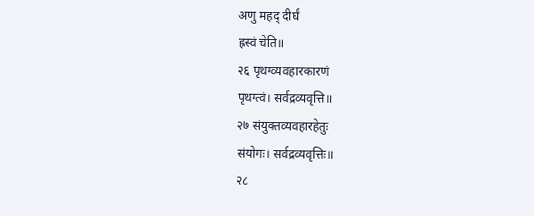अणु महद् दीर्घं
ह्रस्वं चेति॥
२६ पृथग्व्यवहारकारणं
पृथग्त्वं। सर्वद्रव्यवृत्ति॥
२७ संयुक्तव्यवहारहेतुः
संयोगः। सर्वद्रव्यवृत्तिः॥
२८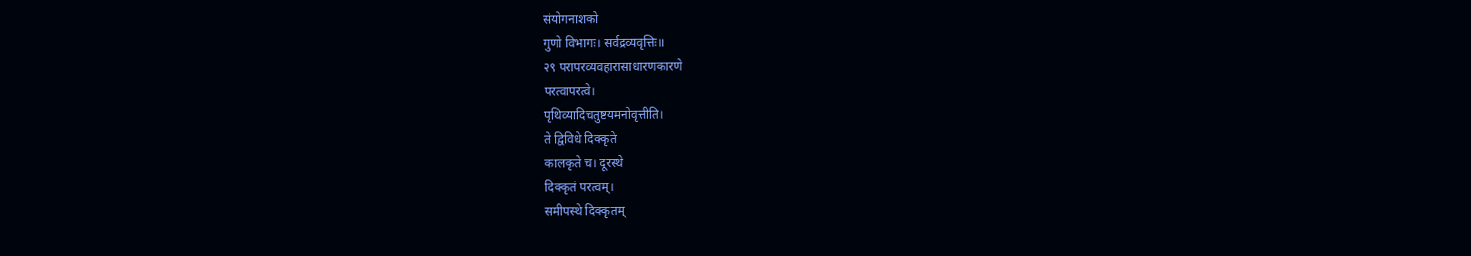संयोगनाशको
गुणो विभागः। सर्वद्रव्यवृत्तिः॥
२९ परापरव्यवहारासाधारणकारणे
परत्वापरत्वे।
पृथिव्यादिचतुष्टयमनोवृत्तीति।
ते द्विविधे दिक्कृते
कालकृते च। दूरस्थे
दिक्कृतं परत्वम्।
समीपस्थे दिक्कृतम्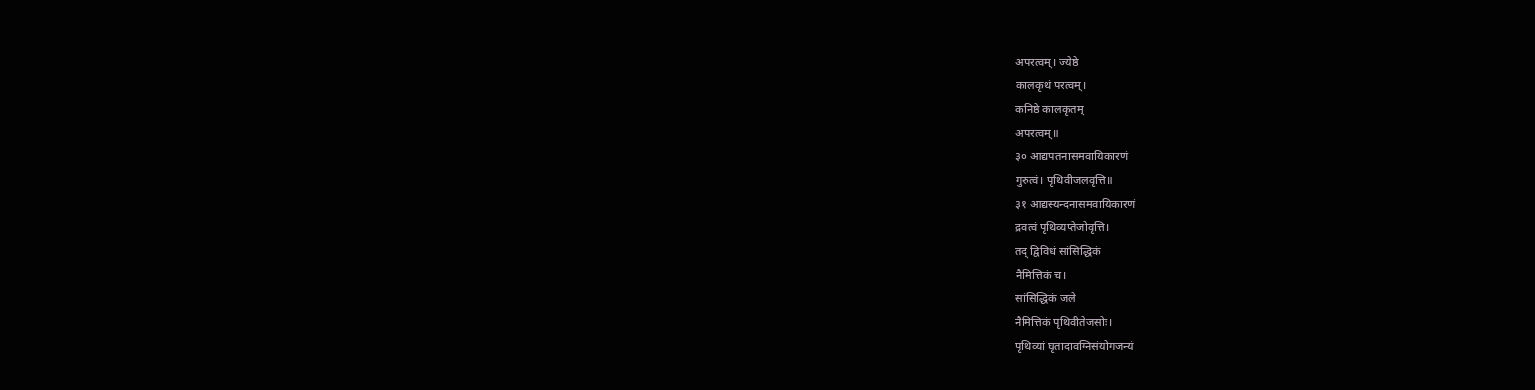अपरत्वम्। ज्येष्ठे
कालकृथं परत्वम्।
कनिष्ठे कालकृतम्
अपरत्वम्॥
३० आद्यपतनासमवायिकारणं
गुरुत्वं। पृथिवीजलवृत्ति॥
३१ आद्यस्यन्दनासमवायिकारणं
द्रवत्वं पृथिव्यप्तेजोवृत्ति।
तद् द्विविधं सांसिद्धिकं
नैमित्तिकं च।
सांसिद्धिकं जले
नैमित्तिकं पृथिवीतेजसोः।
पृथिव्यां घृतादावग्निसंयोगजन्यं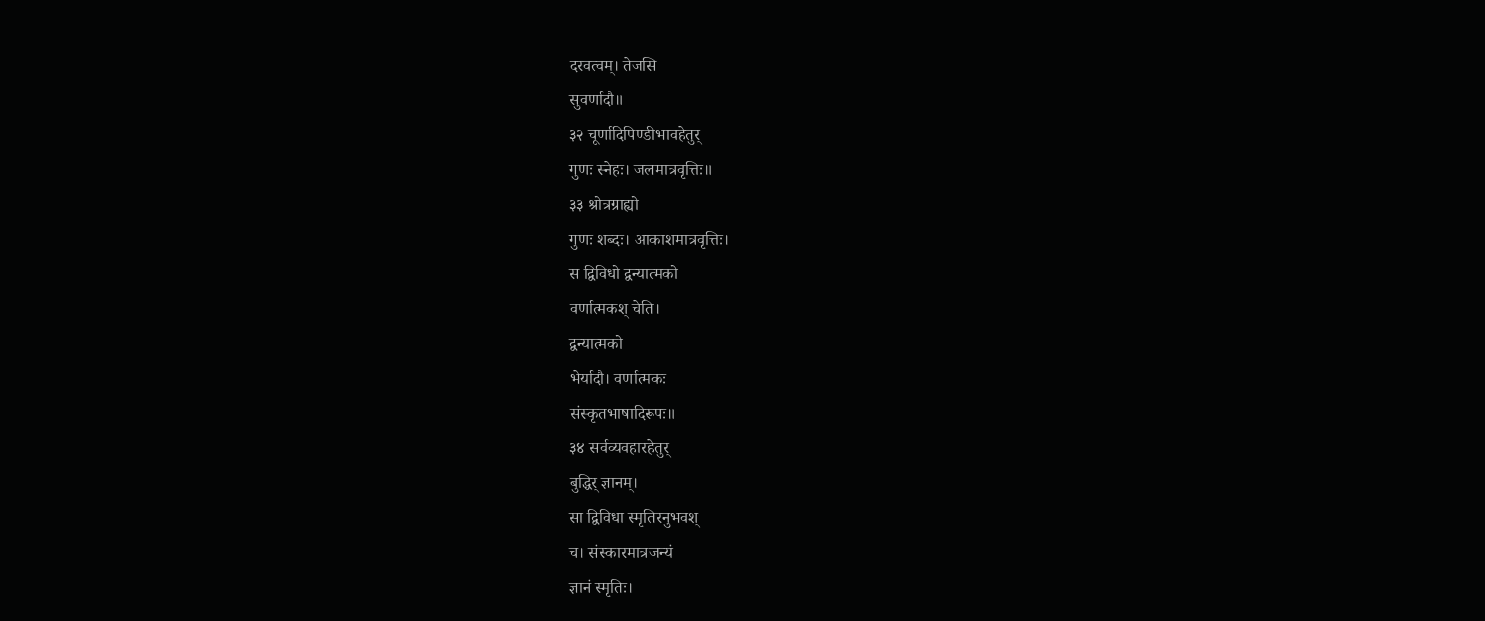दरवत्वम्। तेजसि
सुवर्णादौ॥
३२ चूर्णादिपिण्डीभावहेतुर्
गुणः स्नेहः। जलमात्रवृत्तिः॥
३३ श्रोत्रग्राह्यो
गुणः शब्दः। आकाशमात्रवृत्तिः।
स द्विविधो द्वन्यात्मको
वर्णात्मकश् चेति।
द्वन्यात्मको
भेर्यादौ। वर्णात्मकः
संस्कृतभाषादिरूपः॥
३४ सर्वव्यवहारहेतुर्
बुद्धिर् ज्ञानम्।
सा द्विविधा स्मृतिरनुभवश्
च। संस्कारमात्रजन्यं
ज्ञानं स्मृतिः।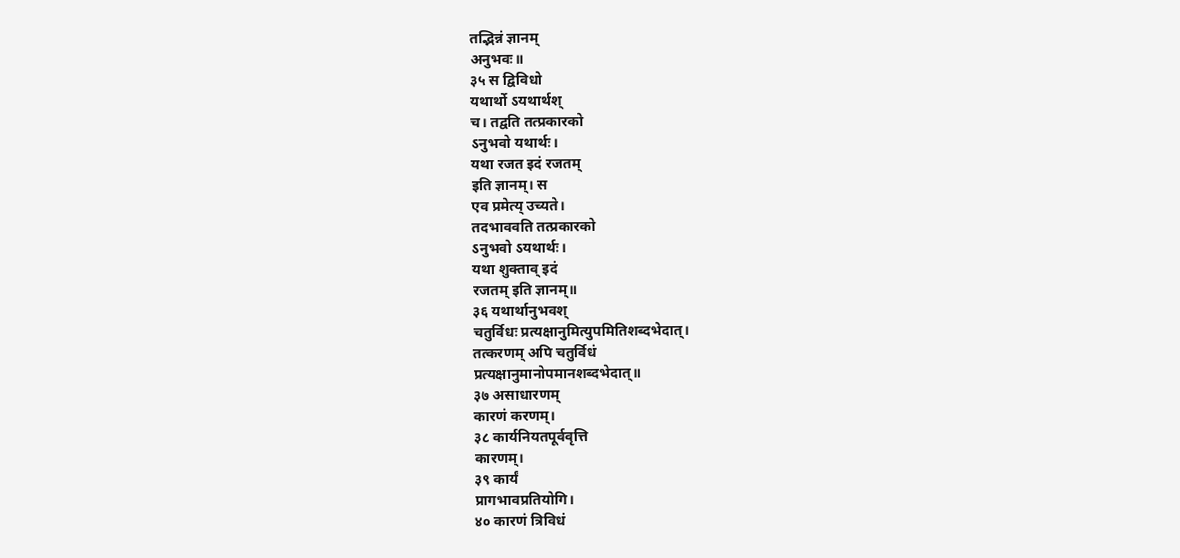तद्भिन्नं ज्ञानम्
अनुभवः॥
३५ स द्विविधो
यथार्थो ऽयथार्थश्
च। तद्वति तत्प्रकारको
ऽनुभवो यथार्थः।
यथा रजत इदं रजतम्
इति ज्ञानम्। स
एव प्रमेत्य् उच्यते।
तदभाववति तत्प्रकारको
ऽनुभवो ऽयथार्थः।
यथा शुक्ताव् इदं
रजतम् इति ज्ञानम्॥
३६ यथार्थानुभवश्
चतुर्विधः प्रत्यक्षानुमित्युपमितिशब्दभेदात्।
तत्करणम् अपि चतुर्विधं
प्रत्यक्षानुमानोपमानशब्दभेदात्॥
३७ असाधारणम्
कारणं करणम्।
३८ कार्यनियतपूर्ववृत्ति
कारणम्।
३९ कार्यं
प्रागभावप्रतियोगि।
४० कारणं त्रिविधं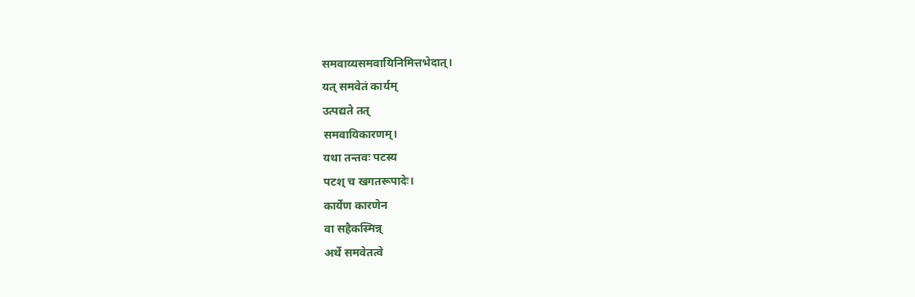समवाय्यसमवायिनिमित्तभेदात्।
यत् समवेतं कार्यम्
उत्पद्यते तत्
समवायिकारणम्।
यथा तन्तवः पटस्य
पटश् च खगतरूपादेः।
कार्येण कारणेन
वा सहैकस्मिन्न्
अर्थे समवेतत्वे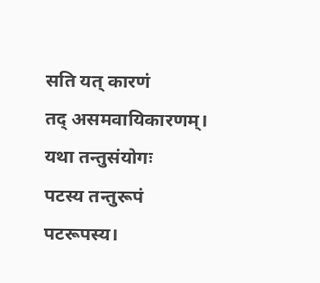सति यत् कारणं
तद् असमवायिकारणम्।
यथा तन्तुसंयोगः
पटस्य तन्तुरूपं
पटरूपस्य।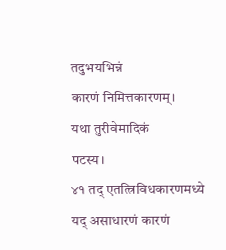तदुभयभिन्नं
कारणं निमित्तकारणम्।
यथा तुरीवेमादिकं
पटस्य।
४१ तद् एतत्त्रिविधकारणमध्ये
यद् असाधारणं कारणं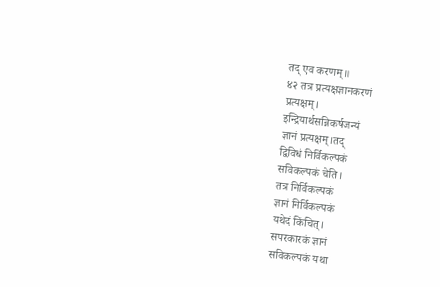तद् एव करणम्॥
४२ तत्र प्रत्यक्षज्ञानकरणं
प्रत्यक्षम्।
इन्द्रियार्थसन्निकर्षजन्यं
ज्ञानं प्रत्यक्षम्।तद्
द्विविधं निर्विकल्पकं
सविकल्पकं चेति।
तत्र निर्विकल्पकं
ज्ञानं निर्विकल्पकं
यथेदं किंचित्।
सपरकारकं ज्ञानं
सविकल्पकं यथा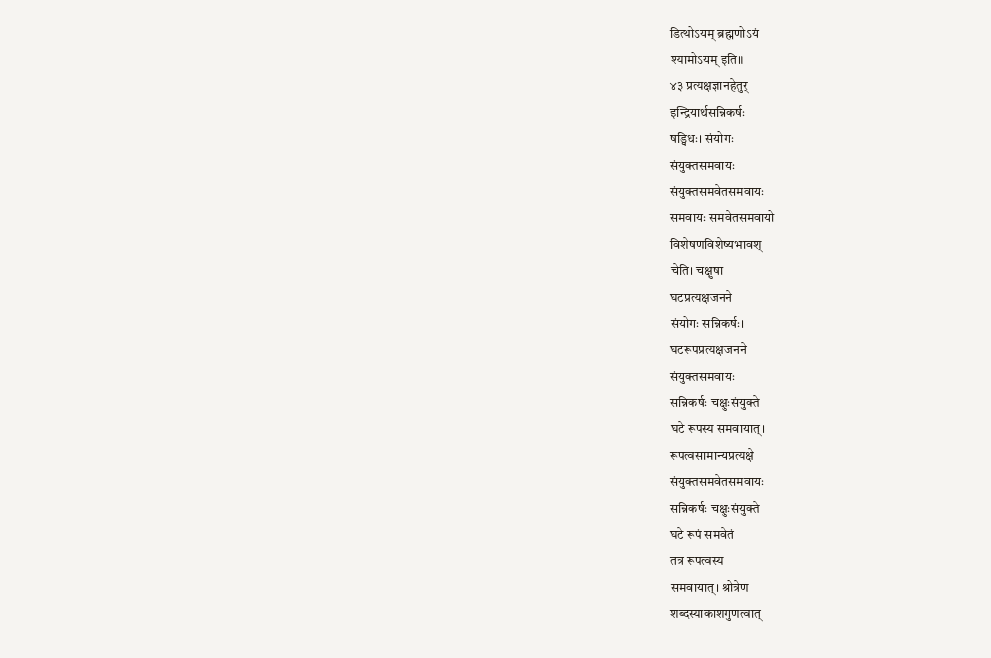डित्थोऽयम् ब्रह्मणोऽयं
श्यामोऽयम् इति॥
४३ प्रत्यक्षज्ञानहेतुर्
इन्द्रियार्थसन्निकर्षः
षड्विधः। संयोगः
संयुक्तसमवायः
संयुक्तसमवेतसमवायः
समवायः समवेतसमवायो
विशेषणविशेष्यभावश्
चेति। चक्षुषा
घटप्रत्यक्षजनने
संयोगः सन्निकर्षः।
घटरूपप्रत्यक्षजनने
संयुक्तसमवायः
सन्निकर्षः चक्षुःसंयुक्ते
घटे रूपस्य समवायात्।
रूपत्वसामान्यप्रत्यक्षे
संयुक्तसमवेतसमवायः
सन्निकर्षः चक्षुःसंयुक्ते
घटे रूपं समवेतं
तत्र रूपत्वस्य
समवायात्। श्रोत्रेण
शब्दस्याकाशगुणत्वात्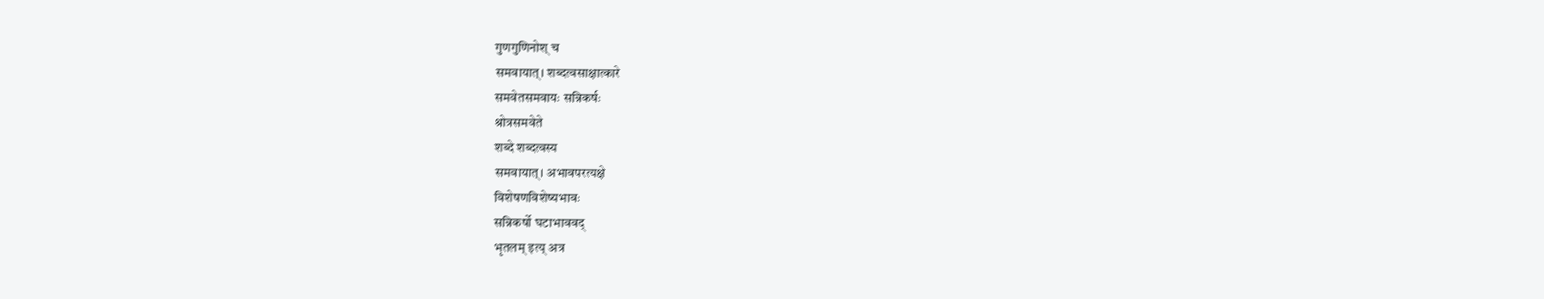गुणगुणिनोश् च
समवायात्। शब्दत्वसाक्षात्कारे
समवेतसमवायः सन्निकर्षः
श्रोत्रसमवेते
शब्दे शब्दत्वस्य
समवायात्। अभावपरत्यक्षे
विशेषणविशेष्यभावः
सन्निकर्षो घटाभाववद्
भृतलम् इत्य् अत्र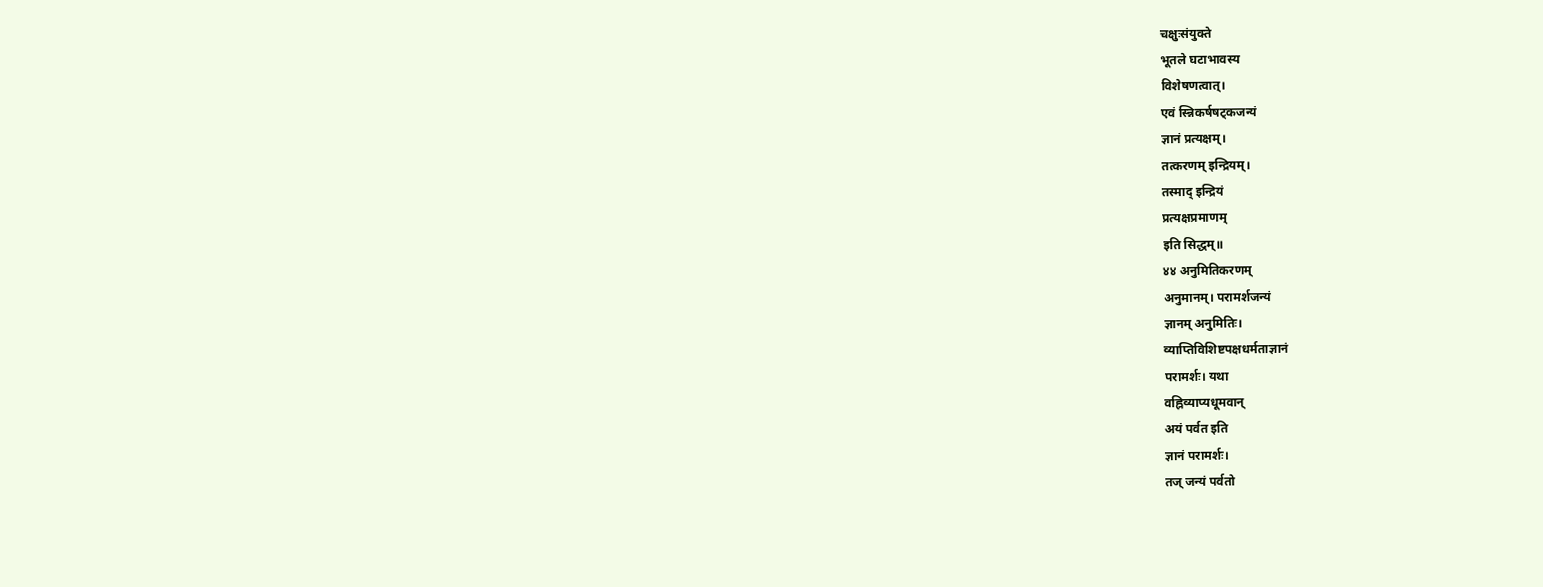चक्षुःसंयुक्ते
भूतले घटाभावस्य
विशेषणत्वात्।
एवं स्न्निकर्षषट्कजन्यं
ज्ञानं प्रत्यक्षम्।
तत्करणम् इन्द्रियम्।
तस्माद् इन्द्रियं
प्रत्यक्षप्रमाणम्
इति सिद्धम्॥
४४ अनुमितिकरणम्
अनुमानम्। परामर्शजन्यं
ज्ञानम् अनुमितिः।
व्याप्तिविशिष्टपक्षधर्मताज्ञानं
परामर्शः। यथा
वह्निव्याप्यधूमवान्
अयं पर्वत इति
ज्ञानं परामर्शः।
तज् जन्यं पर्वतो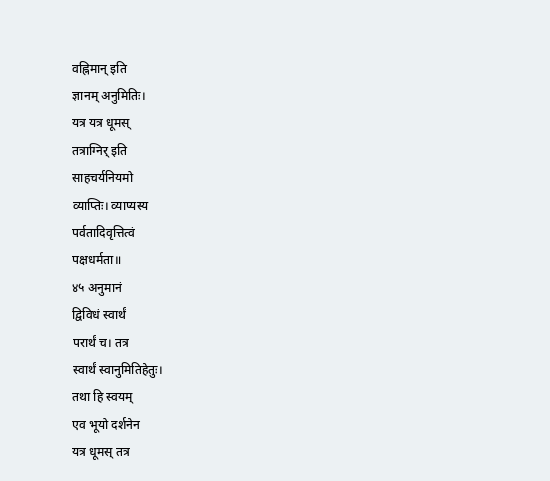वह्निमान् इति
ज्ञानम् अनुमितिः।
यत्र यत्र धूमस्
तत्राग्निर् इति
साहचर्यनियमो
व्याप्तिः। व्याप्यस्य
पर्वतादिवृत्तित्वं
पक्षधर्मता॥
४५ अनुमानं
द्विविधं स्वार्थं
परार्थं च। तत्र
स्वार्थं स्वानुमितिहेतुः।
तथा हि स्वयम्
एव भूयो दर्शनेन
यत्र धूमस् तत्र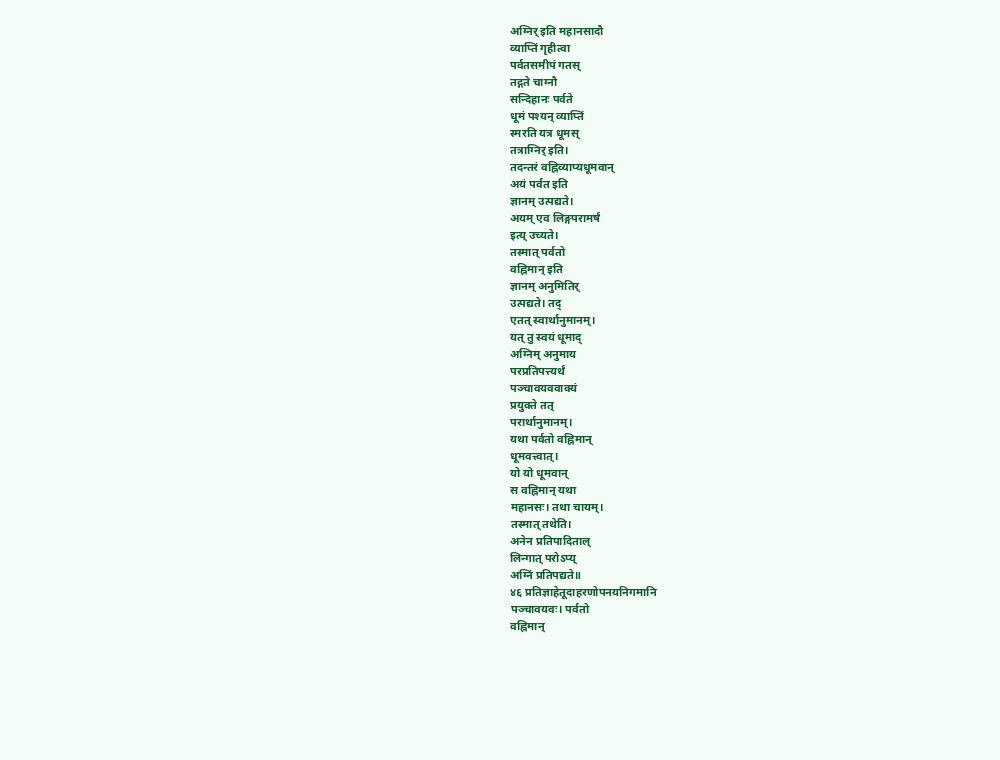अग्निर् इति महानसादौ
व्याप्तिं गृहीत्वा
पर्वतसमीपं गतस्
तद्गते चाग्नौ
सन्दिहानः पर्वते
धूमं पश्यन् व्याप्तिं
स्मरति यत्र धूमस्
तत्राग्निर् इति।
तदन्तरं वह्निव्याप्यधूमवान्
अयं पर्वत इति
ज्ञानम् उत्पद्यते।
अयम् एव लिङ्गपरामर्षं
इत्य् उच्यते।
तस्मात् पर्वतो
वह्निमान् इति
ज्ञानम् अनुमितिर्
उत्पद्यते। तद्
एतत् स्वार्थानुमानम्।
यत् तु स्वयं धूमाद्
अग्निम् अनुमाय
परप्रतिपत्त्यर्थं
पञ्चावयववाक्यं
प्रयुक्ते तत्
परार्थानुमानम्।
यथा पर्वतो वह्निमान्
धूमवत्त्वात्।
यो यो धूमवान्
स वह्निमान् यथा
महानसः। तथा चायम्।
तस्मात् तथेति।
अनेन प्रतिपादिताल्
लिन्गात् परोऽप्य्
अग्निं प्रतिपद्यते॥
४६ प्रतिज्ञाहेतूदाहरणोपनयनिगमानि
पञ्चावयवः। पर्वतो
वह्निमान्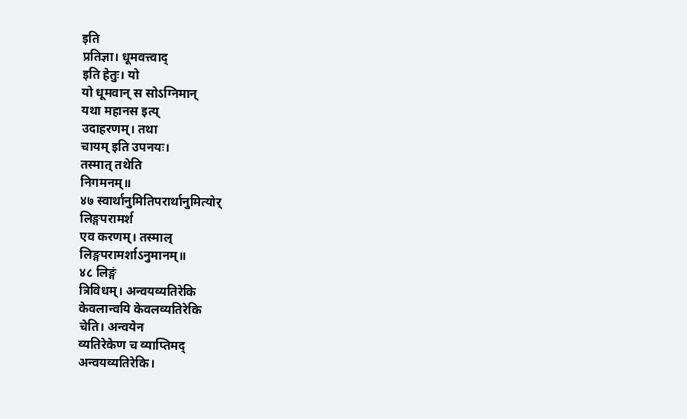इति
प्रतिज्ञा। धूमवत्त्वाद्
इति हेतुः। यो
यो धूमवान् स सोऽग्निमान्
यथा महानस इत्य्
उदाहरणम्। तथा
चायम् इति उपनयः।
तस्मात् तथेति
निगमनम्॥
४७ स्वार्थानुमितिपरार्थानुमित्योर्
लिङ्गपरामर्श
एव करणम्। तस्माल्
लिङ्गपरामर्शाऽनुमानम्॥
४८ लिङ्गं
त्रिविधम्। अन्वयव्यतिरेकि
केवलान्वयि केवलव्यतिरेकि
चेति। अन्वयेन
व्यतिरेकेण च व्याप्तिमद्
अन्वयव्यतिरेकि।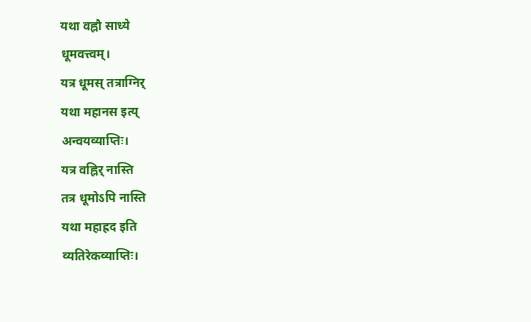यथा वह्नौ साध्ये
धूमवत्त्वम्।
यत्र धूमस् तत्राग्निर्
यथा महानस इत्य्
अन्वयव्याप्तिः।
यत्र वह्निर् नास्ति
तत्र धूमोऽपि नास्ति
यथा महाह्रद इति
व्यतिरेकव्याप्तिः।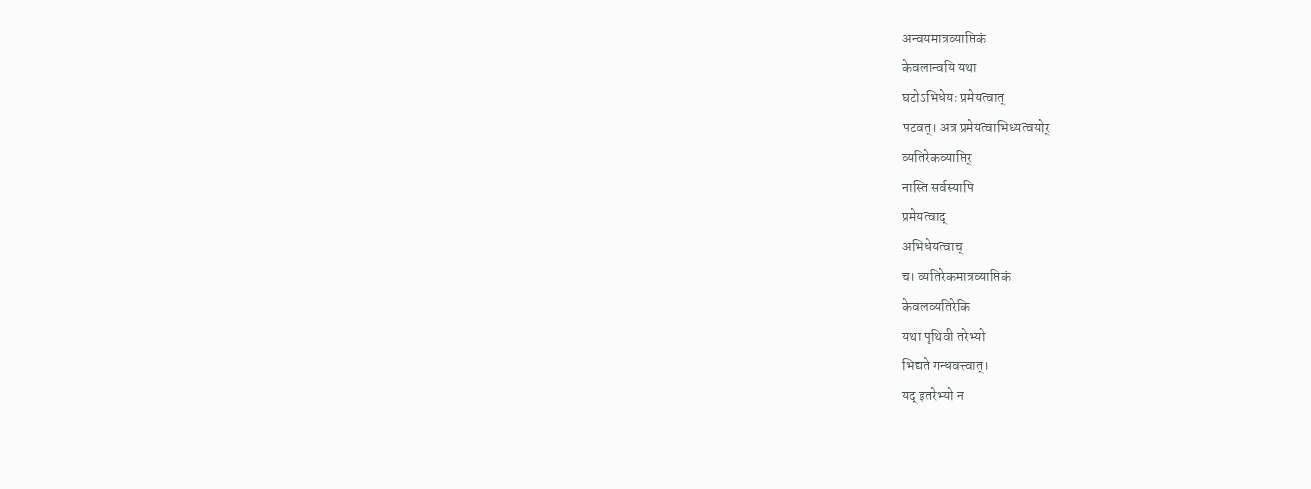अन्वयमात्रव्याप्तिकं
केवलान्वयि यथा
घटोऽभिधेयः प्रमेयत्वात्
पटवत्। अत्र प्रमेयत्वाभिध्यत्वयोर्
व्यतिरेकव्याप्तिर्
नास्ति सर्वस्यापि
प्रमेयत्वाद्
अभिधेयत्वाच्
च। व्यतिरेकमात्रव्याप्तिकं
केवलव्यतिरेकि
यथा पृथिवी तरेभ्यो
भिद्यते गन्धवत्त्वात्।
यद् इतरेभ्यो न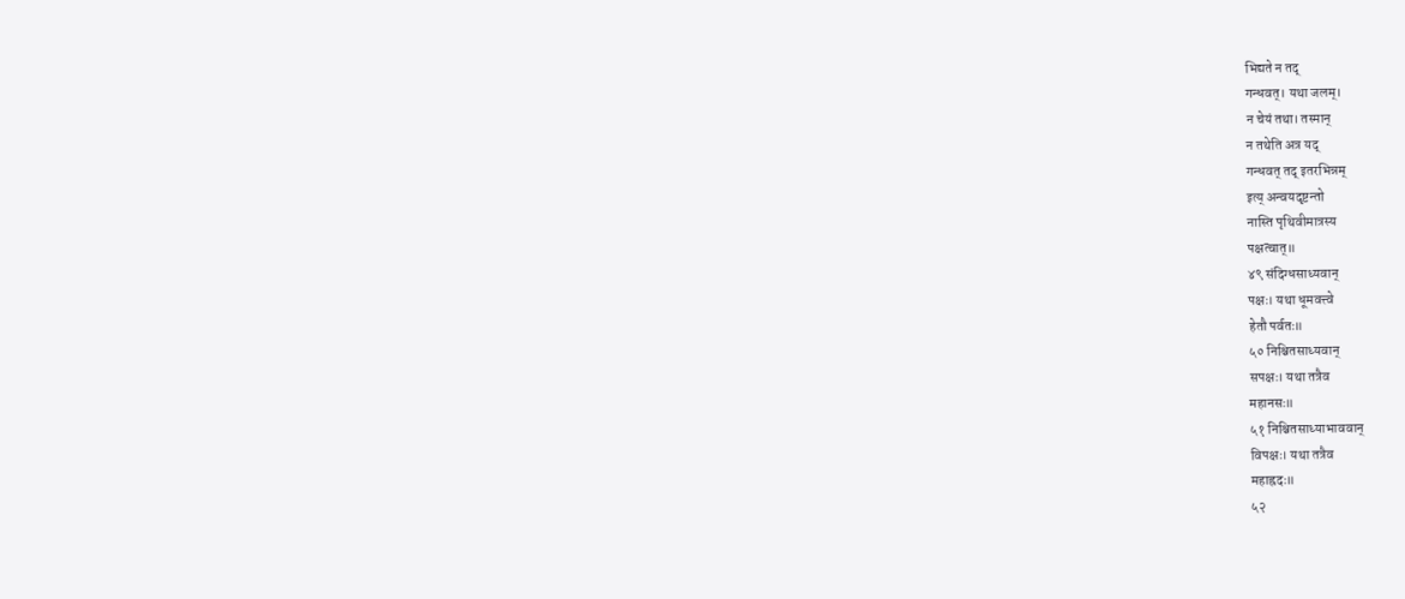भिद्यते न तद्
गन्धवत्। यथा जलम्।
न चेयं तथा। तस्मान्
न तथेति अत्र यद्
गन्धवत् तद् इतरभिन्नम्
इत्य् अन्वयदृष्टन्तो
नास्ति पृथिवीमात्रस्य
पक्षत्वात्॥
४९ संदिग्धसाध्यवान्
पक्षः। यथा धूमवत्त्वे
हेतौ पर्वतः॥
५० निश्चितसाध्यवान्
सपक्षः। यथा तत्रैव
महानसः॥
५१ निश्चितसाध्याभाववान्
विपक्षः। यथा तत्रैव
महाह्रदः॥
५२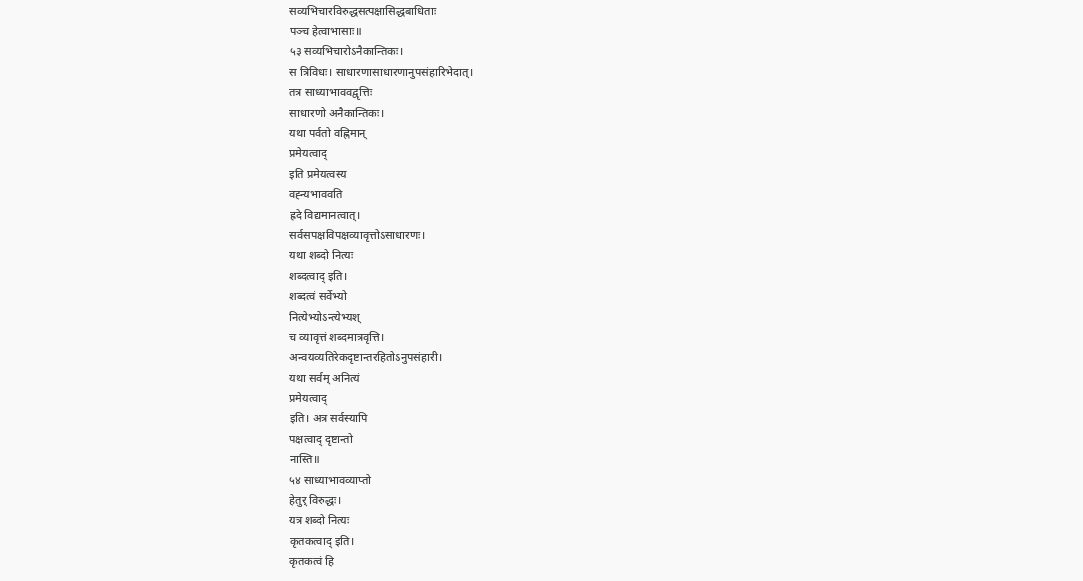सव्यभिचारविरुद्धसत्पक्षासिद्धबाधिताः
पञ्च हेत्वाभासाः॥
५३ सव्यभिचारोऽनैकान्तिकः।
स त्रिविधः। साधारणासाधारणानुपसंहारिभेदात्।
तत्र साध्याभाववद्वृत्तिः
साधारणो अनैकान्तिकः।
यथा पर्वतो वह्निमान्
प्रमेयत्वाद्
इति प्रमेयत्वस्य
वह्न्यभाववति
ह्रदे विद्यमानत्वात्।
सर्वसपक्षविपक्षव्यावृत्तोऽसाधारणः।
यथा शब्दो नित्यः
शब्दत्वाद् इति।
शब्दत्वं सर्वेभ्यो
नित्येभ्योऽन्त्येभ्यश्
च व्यावृत्तं शब्दमात्रवृत्ति।
अन्वयव्यतिरेकदृष्टान्तरहितोऽनुपसंहारी।
यथा सर्वम् अनित्यं
प्रमेयत्वाद्
इति। अत्र सर्वस्यापि
पक्षत्वाद् दृष्टान्तो
नास्ति॥
५४ साध्याभावव्याप्तो
हेतुर् विरुद्धः।
यत्र शब्दो नित्यः
कृतकत्वाद् इति।
कृतकत्वं हि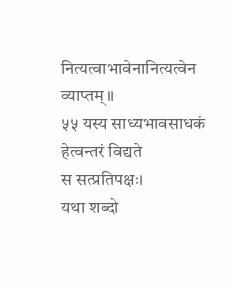नित्यत्वाभावेनानित्यत्वेन
व्याप्तम्॥
५५ यस्य साध्यभावसाधकं
हेत्वन्तरं विद्यते
स सत्प्रतिपक्षः।
यथा शब्दो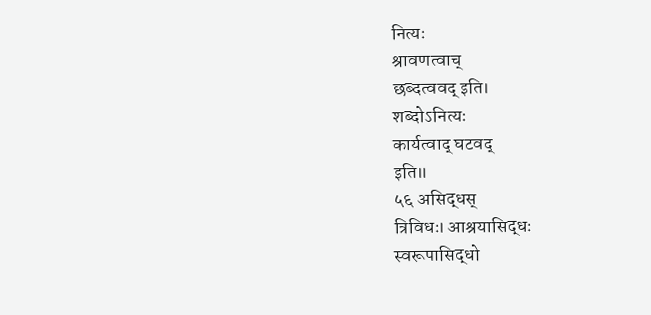नित्यः
श्रावणत्वाच्
छब्दत्ववद् इति।
शब्दोऽनित्यः
कार्यत्वाद् घटवद्
इति॥
५६ असिद्धस्
त्रिविधः। आश्रयासिद्धः
स्वरूपासिद्धो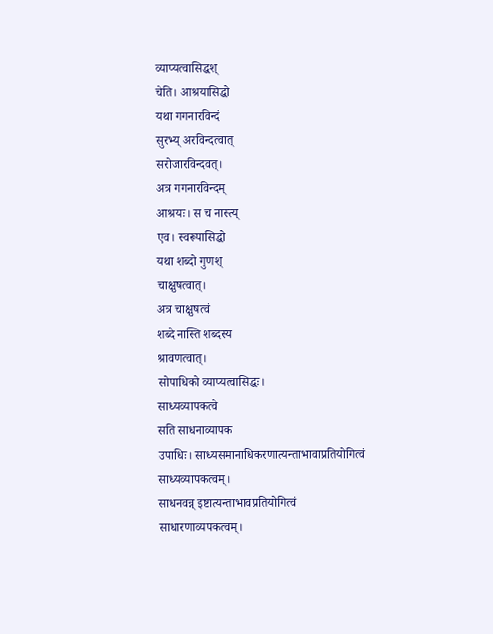व्याप्यत्वासिद्धश्
चेति। आश्रयासिद्धो
यथा गगनारविन्दं
सुरभ्य् अरविन्दत्वात्
सरोजारविन्दवत्।
अत्र गगनारविन्दम्
आश्रयः। स च नास्त्य्
एव। स्वरूपासिद्धो
यथा शब्दो गुणश्
चाक्षुषत्वात्।
अत्र चाक्षुषत्वं
शब्दे नास्ति शब्दस्य
श्रावणत्वात्।
सोपाधिको व्याप्यत्वासिद्धः।
साध्यव्यापकत्वे
सति साधनाव्यापक
उपाधिः। साध्यसमानाधिकरणात्यन्ताभावाप्रतियोगित्वं
साध्यव्यापकत्वम्।
साधनवन्न् इष्टात्यन्ताभावप्रतियोगित्वं
साधारणाव्यपकत्वम्।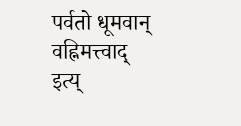पर्वतो धूमवान्
वह्निमत्त्वाद्
इत्य्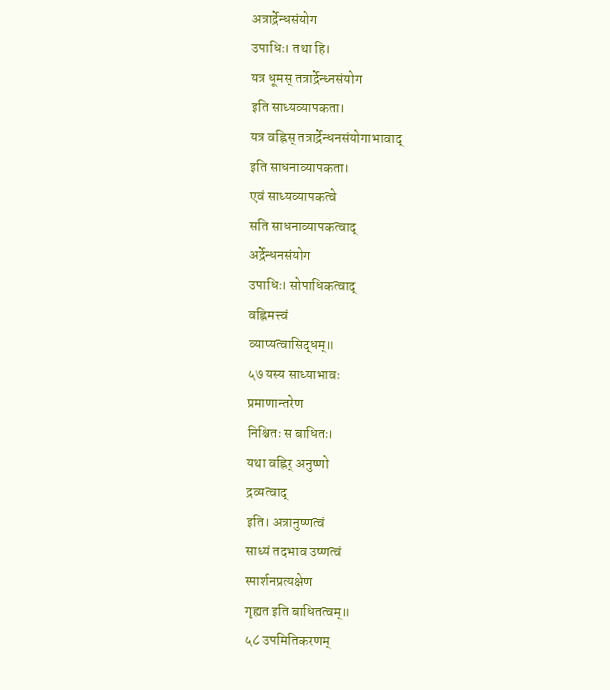अत्रार्द्रेन्धसंयोग
उपाधिः। तथा हि।
यत्र धूमस् तत्रार्द्रेन्ध्नसंयोग
इति साध्यव्यापकता।
यत्र वह्निस् तत्रार्द्रेन्धनसंयोगाभावाद्
इति साधनाव्यापकता।
एवं साध्यव्यापकत्वे
सति साधनाव्यापकत्वाद्
अर्द्रेन्धनसंयोग
उपाधिः। सोपाधिकत्वाद्
वह्निमत्त्वं
व्याप्यत्वासिद्धम्॥
५७ यस्य साध्याभावः
प्रमाणान्तरेण
निश्चितः स बाधितः।
यथा वह्निर् अनुष्णो
द्रव्यत्वाद्
इति। अत्रानुष्णत्वं
साध्यं तदभाव उष्णत्वं
स्पार्शनप्रत्यक्षेण
गृह्यत इति बाधितत्वम्॥
५८ उपमितिकरणम्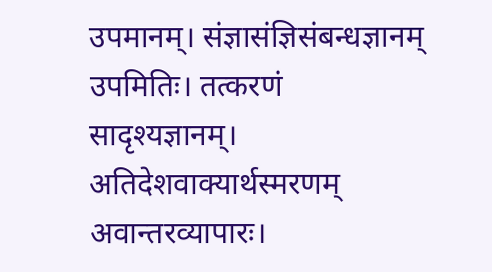उपमानम्। संज्ञासंज्ञिसंबन्धज्ञानम्
उपमितिः। तत्करणं
सादृश्यज्ञानम्।
अतिदेशवाक्यार्थस्मरणम्
अवान्तरव्यापारः।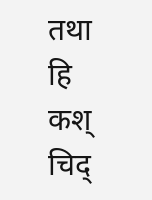तथा हि कश् चिद्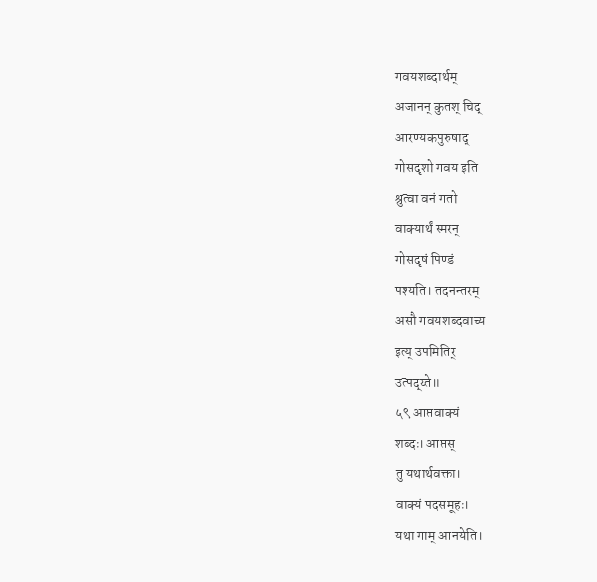गवयशब्दार्थम्
अजानन् कुतश् चिद्
आरण्यकपुरुषाद्
गोसदृशो गवय इति
श्रुत्वा वनं गतो
वाक्यार्थं स्मरन्
गोसदृषं पिण्डं
पश्यति। तदनन्तरम्
असौ गवयशब्दवाच्य
इत्य् उपमितिर्
उत्पद्य्ते॥
५९ आप्तवाक्यं
शब्दः। आप्तस्
तु यथार्थवक्ता।
वाक्यं पदसमूहः।
यथा गाम् आनयेति।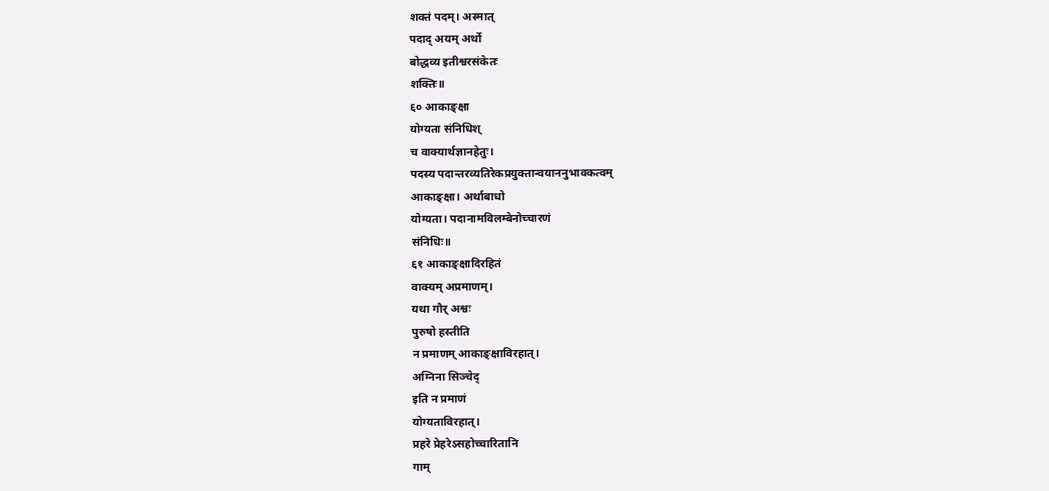शक्तं पदम्। अस्मात्
पदाद् अयम् अर्थो
बोद्धव्य इतीश्वरसंकेतः
शक्तिः॥
६० आकाङ्क्षा
योग्यता संनिधिश्
च वाक्यार्थज्ञानहेतुः।
पदस्य पदान्तरव्यतिरेकप्रयुक्तान्वयाननुभावकत्वम्
आकाङ्क्षा। अर्थाबाधो
योग्यता। पदानामविलम्बेनोच्चारणं
संनिधिः॥
६१ आकाङ्क्षादिरहितं
वाक्यम् अप्रमाणम्।
यथा गौर् अश्वः
पुरुषो हस्तीति
न प्रमाणम् आकाङ्क्षाविरहात्।
अग्निना सिञ्चेद्
इति न प्रमाणं
योग्यताविरहात्।
प्रहरे प्रेहरेऽसहोच्चारितानि
गाम्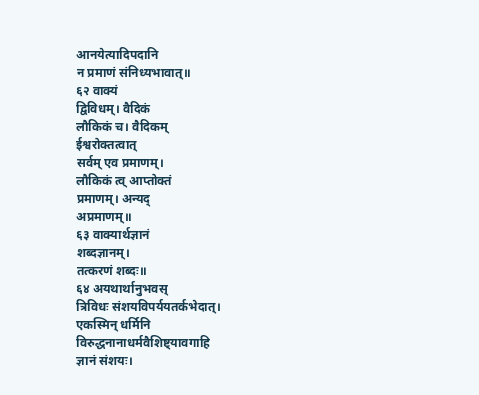आनयेत्यादिपदानि
न प्रमाणं संनिध्यभावात्॥
६२ वाक्यं
द्विविधम्। वैदिकं
लौकिकं च। वैदिकम्
ईश्वरोक्तत्वात्
सर्वम् एव प्रमाणम्।
लौकिकं त्व् आप्तोक्तं
प्रमाणम्। अन्यद्
अप्रमाणम्॥
६३ वाक्यार्थज्ञानं
शब्दज्ञानम्।
तत्करणं शब्दः॥
६४ अयथार्थानुभवस्
त्रिविधः संशयविपर्ययतर्कभेदात्।
एकस्मिन् धर्मिनि
विरुद्धनानाधर्मवैशिष्ट्यावगाहि
ज्ञानं संशयः।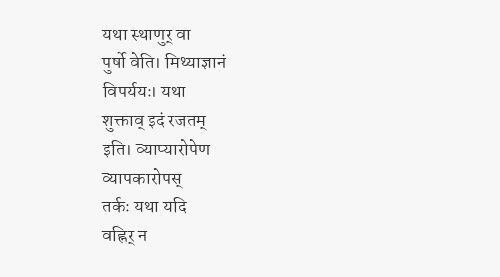यथा स्थाणुर् वा
पुर्षो वेति। मिथ्याज्ञानं
विपर्ययः। यथा
शुक्ताव् इदं रजतम्
इति। व्याप्यारोपेण
व्यापकारोपस्
तर्कः यथा यदि
वह्निर् न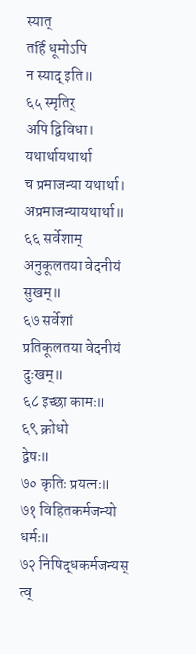स्यात्
तर्हि धूमोऽपि
न स्याद् इति॥
६५ स्मृतिर्
अपि द्विविधा।
यथार्थायथार्था
च प्रमाजन्या यथार्था।
अप्रमाजन्यायथार्था॥
६६ सर्वेशाम्
अनुकूलतया वेदनीयं
सुखम्॥
६७ सर्वेशां
प्रतिकूलतया वेदनीयं
दुःखम्॥
६८ इच्छा कामः॥
६९ क्रोधो
द्वेषः॥
७० कृतिः प्रयत्नः॥
७१ विहितकर्मजन्यो
धर्मः॥
७२ निषिद्धकर्मजन्यस्
त्व्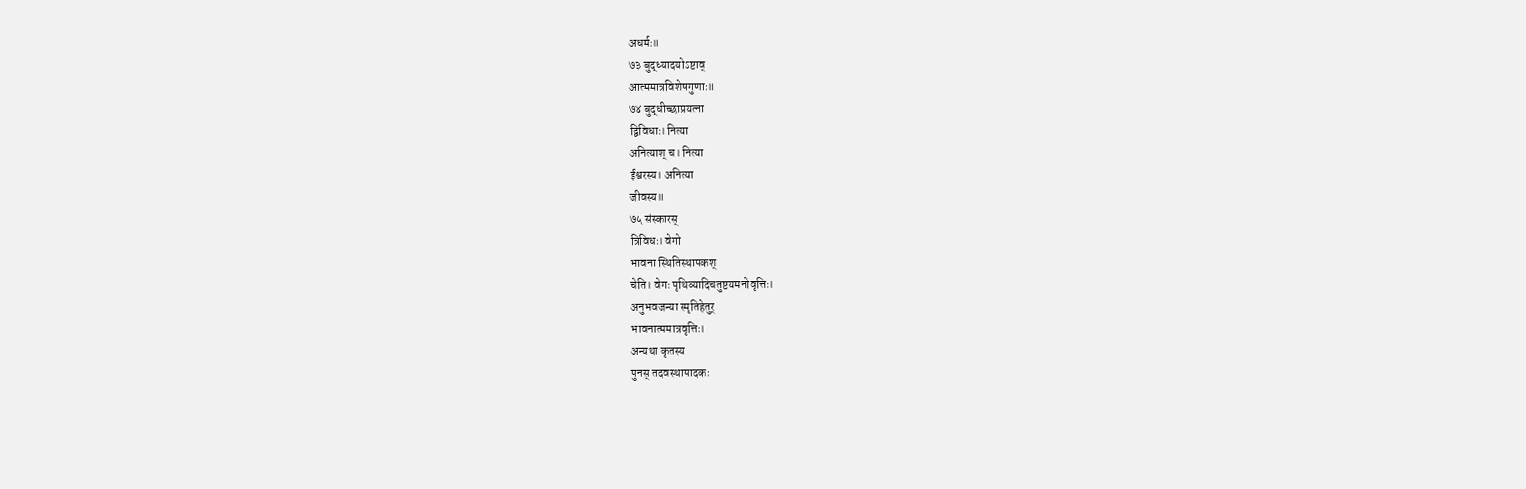अधर्मः॥
७३ बुद्ध्यादयोऽष्टाव्
आत्ममात्रविशेषगुणाः॥
७४ बुद्धीच्छाप्रयत्ना
द्विविधाः। नित्या
अनित्याश् च। नित्या
ईश्वरस्य। अनित्या
जीवस्य॥
७५ संस्कारस्
त्रिविधः। वेगो
भावना स्थितिस्थापकश्
चेति। वेगः पृथिव्यादिचतुष्टयमनोवृत्तिः।
अनुभवजन्या स्मृतिहेतुर्
भावनात्ममात्रवृत्तिः।
अन्यथा कृतस्य
पुनस् तदवस्थापादकः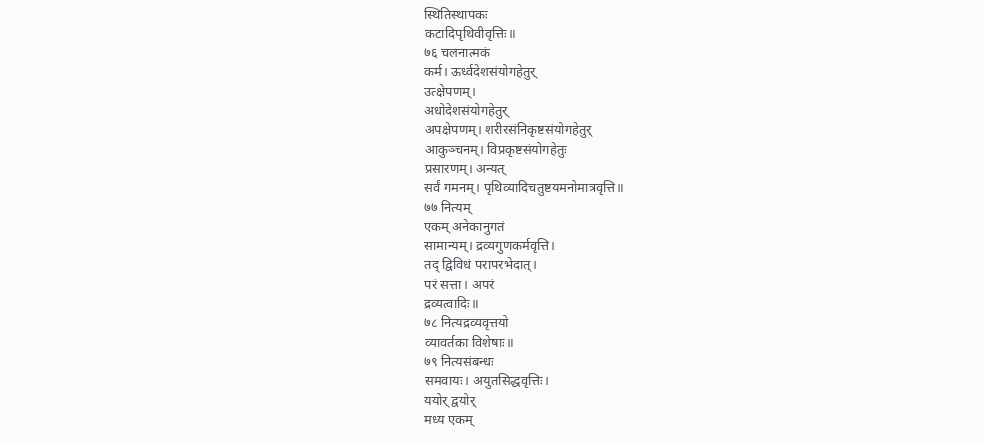स्थितिस्थापकः
कटादिपृथिवीवृत्तिः॥
७६ चलनात्मकं
कर्म। ऊर्ध्वदेशसंयोगहेतुर्
उत्क्षेपणम्।
अधोदेशसंयोगहेतुर्
अपक्षेपणम्। शरीरसंनिकृष्टसंयोगहेतुर्
आकुञ्चनम्। विप्रकृष्टसंयोगहेतुः
प्रसारणम्। अन्यत्
सर्वं गमनम्। पृथिव्यादिचतुष्टयमनोमात्रवृत्ति॥
७७ नित्यम्
एकम् अनेकानुगतं
सामान्यम्। द्रव्यगुणकर्मवृत्ति।
तद् द्विविधं परापरभेदात्।
परं सत्ता। अपरं
द्रव्यत्वादिः॥
७८ नित्यद्रव्यवृत्तयो
व्यावर्तका विशेषाः॥
७९ नित्यसंबन्धः
समवायः। अयुतसिद्धवृत्तिः।
ययोर् द्वयोर्
मध्य एकम्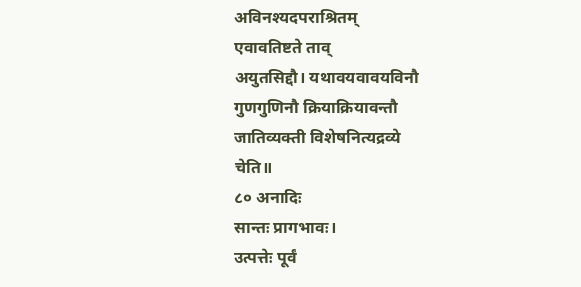अविनश्यदपराश्रितम्
एवावतिष्टते ताव्
अयुतसिद्दौ। यथावयवावयविनौ
गुणगुणिनौ क्रियाक्रियावन्तौ
जातिव्यक्ती विशेषनित्यद्रव्ये
चेति॥
८० अनादिः
सान्तः प्रागभावः।
उत्पत्तेः पूर्वं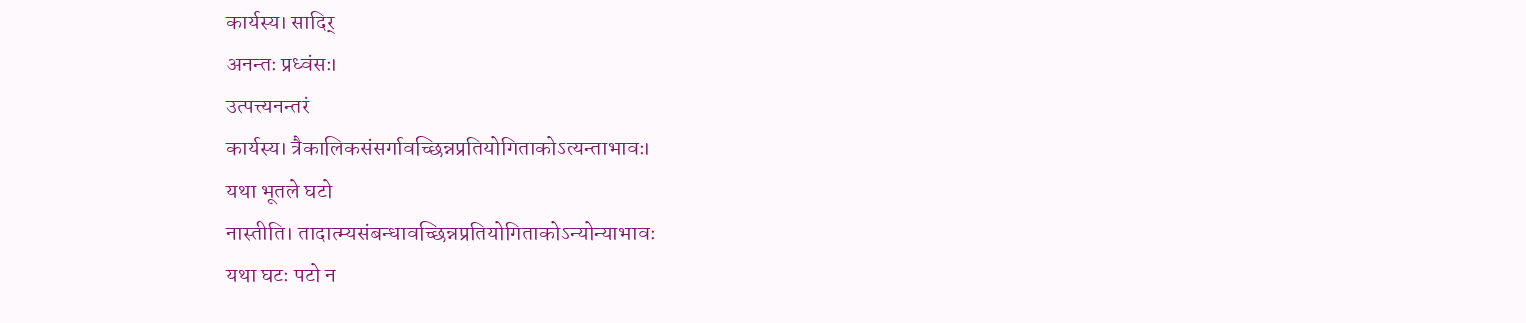कार्यस्य। सादिर्
अनन्तः प्रध्वंसः।
उत्पत्त्यनन्तरं
कार्यस्य। त्रैकालिकसंसर्गावच्छिन्नप्रतियोगिताकोऽत्यन्ताभावः।
यथा भूतले घटो
नास्तीति। तादात्म्यसंबन्धावच्छिन्नप्रतियोगिताकोऽन्योन्याभावः
यथा घटः पटो न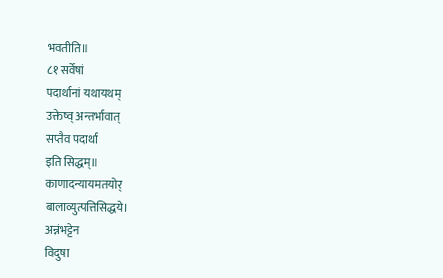भवतीति॥
८१ सर्वेषां
पदार्थानां यथायथम्
उक्तेष्व् अन्तर्भावात्
सप्तैव पदार्था
इति सिद्धम्॥
काणादन्यायमतयोर्
बालाव्युत्पत्तिसिद्धये।
अन्नंभट्टेन
विदुषा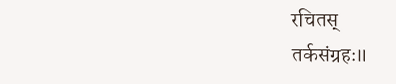रचितस्
तर्कसंग्रहः॥